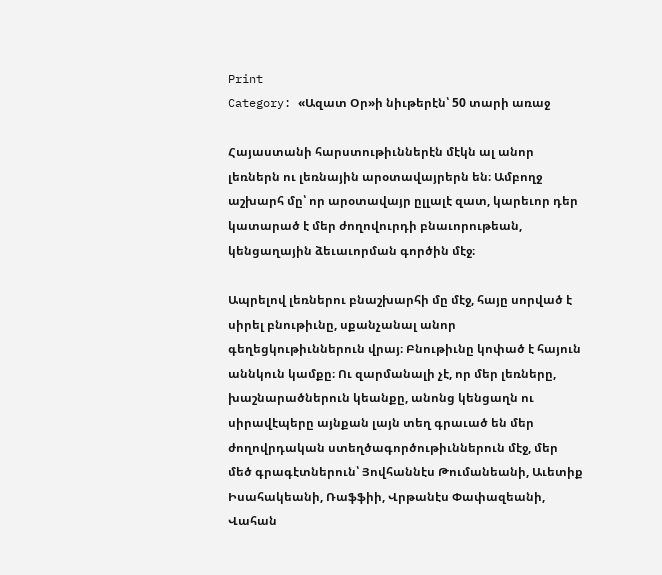Print
Category: «Ազատ Օր»ի նիւթերէն՝ 50 տարի առաջ

Հայաստանի հարստութիւններէն մէկն ալ անոր լեռներն ու լեռնային արօտավայրերն են։ Ամբողջ աշխարհ մը՝ որ արօտավայր ըլլալէ զատ, կարեւոր դեր կատարած է մեր ժողովուրդի բնաւորութեան, կենցաղային ձեւաւորման գործին մէջ։

Ապրելով լեռներու բնաշխարհի մը մէջ, հայը սորված է սիրել բնութիւնը, սքանչանալ անոր գեղեցկութիւններուն վրայ։ Բնութիւնը կոփած է հայուն աննկուն կամքը։ Ու զարմանալի չէ, որ մեր լեռները, խաշնարածներուն կեանքը, անոնց կենցաղն ու սիրավէպերը այնքան լայն տեղ գրաւած են մեր ժողովրդական ստեղծագործութիւններուն մէջ, մեր մեծ գրագէտներուն՝ Յովհաննէս Թումանեանի, Աւետիք Իսահակեանի, Ռաֆֆիի, Վրթանէս Փափազեանի, Վահան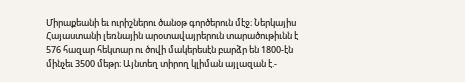Միրաքեանի եւ ուրիշներու ծանօթ գործերուն մէջ։ Ներկայիս Հայաստանի լեռնային արօտավայրերուն տարածութիւնն է 576 հազար հեկտար ու ծովի մակերեսէն բարձր են 1800-էն մինչեւ 3500 մեթր։ Այնտեղ տիրող կլիման այլազան է.-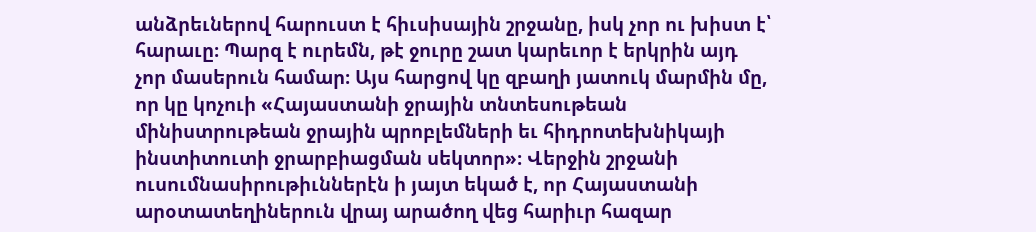անձրեւներով հարուստ է հիւսիսային շրջանը, իսկ չոր ու խիստ է՝ հարաւը։ Պարզ է ուրեմն, թէ ջուրը շատ կարեւոր է երկրին այդ չոր մասերուն համար։ Այս հարցով կը զբաղի յատուկ մարմին մը, որ կը կոչուի «Հայաստանի ջրային տնտեսութեան մինիստրութեան ջրային պրոբլեմների եւ հիդրոտեխնիկայի ինստիտուտի ջրարբիացման սեկտոր»։ Վերջին շրջանի ուսումնասիրութիւններէն ի յայտ եկած է, որ Հայաստանի արօտատեղիներուն վրայ արածող վեց հարիւր հազար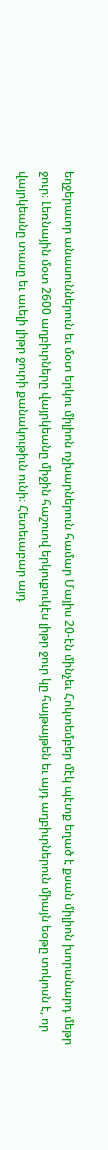եղջերաւոր անասուններուն եւ մօտ երկու միլիոն ոչխարներուն համար Մայիս 20-էն մինչեւ Հոկտեմբեր մէկ պէտք եղած է քսան միլիոն խորանարդ մեթր ջուր։ Լեռնային մօտ 2600 աղբիւրները վայրկեանը միջին հաշուով երկուքուկէս լիթր ջուր կը հայթայթեն եւ այդ աղբիւրներուն միայն եօթը տոկոսն է, որ վայրկեանը տասը եւ աւելի լիթր ջուրի քանակութիւն ունի։ Հետեւաբար այդ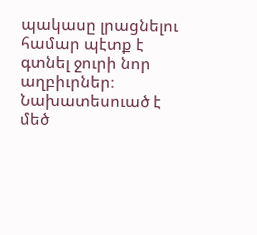պակասը լրացնելու համար պէտք է գտնել ջուրի նոր աղբիւրներ։ Նախատեսուած է մեծ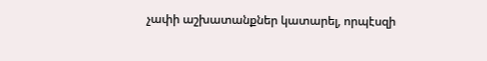չափի աշխատանքներ կատարել, որպէսզի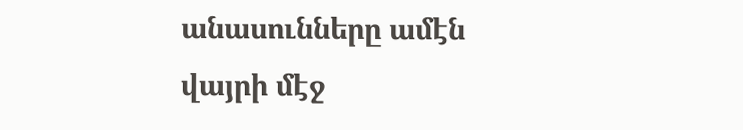անասունները ամէն վայրի մէջ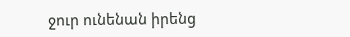ջուր ունենան իրենց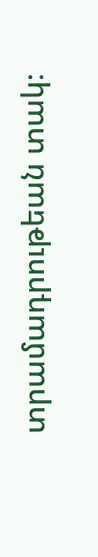տրամադրութեան տակ։